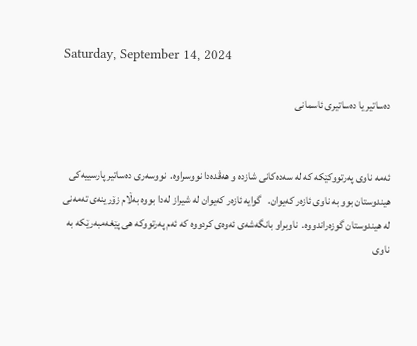Saturday, September 14, 2024

دەساتیر یا دەساتیری ئاسمانی


ئەمە ناوی پەرتووکێکە کە لە سەدەکانی شازدە و هەڤدەدا نووسراوە.  نووسەری دەساتیر پارسییەکی هیندوستان بوو بە ناوی ئازەر کەیوان.   گوایە ئازەر کەیوان لە شیراز لەدا بووە بەڵام زۆرینەی تەمەنی لە هیندوستان گوزەراندووە.  ناوبراو بانگەشەی ئەوەی کردووە کە ئەم پەرتووکە هی پێغەمبەرێکە بە ناوی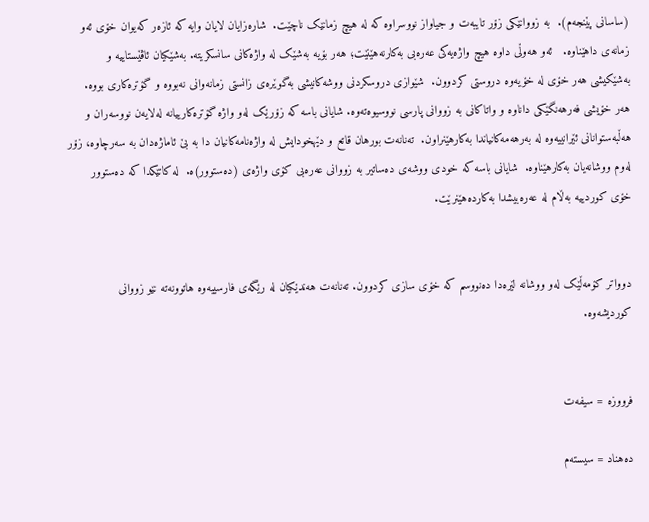(ساسانی پێنجەم).  بە زووانێکی زۆر تایبەت و جیاواز نووسراوە کە لە هیچ زمانێک ناچێت.  شارەزایان لایان وایە کە ئازەر کەیوان خۆی ئەو زمانەی داهێناوە.   ئەو هەوڵی داوە هیچ واژەیەکی عەرەبی بەکارنەهێنێت؛ هەر بۆیە بەشێک لە واژەکانی سانسکریتە. بەشێکیان ئاڤێستاییە و بەشێکیشی هەر خۆی لە خۆیەوە دروستی کردوون.  شێوازی دروسکردنی ووشەکانیشی بەگوێرەی زانستی زمانەوانی نەبووە و گۆترەکاری بووە.  هەر خۆیشی فەرهەنگێکی داناوە و واتاکانی بە زووانی پارسی نووسیوەتەوە. شایانی باسە کە زۆرێک لەو واژە گۆترەکارییانە لەلایەن نووسەران و هەڵبەستوانانی ئێرانییەوە لە بەرهەمەکانیاندا بەکارهێنراون.  تەنانەت بورهان قاتع و دێهخودایش لە واژەنامەکانیان دا بە بێ ئاماژەدان بە سەرچاوە، زۆر لەوم ووشانەیان بەکارهێناوە.  شایانی باسە کە خودی ووشەی دەساتیر بە زووانی عەرەبی کۆی واژەی (دەستوور)ە.  لە کاتێکدا کە دەستوور خۆی کوردییە بەڵام لە عەرەبیشدا بەکاردەهێنرێت.


دوواتر کۆمەڵێک لەو ووشانە لێرەدا دەنووسم کە خۆی سازی کردوون. تەنانەت هەندێکیان لە رێگەی فارسییەوە هاتوونەتە نێو زووانی کوردیشەوە.


فرووزە = سیفەت

دەهناد = سیستەم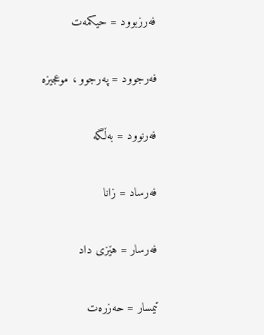فەرزبوود = حیکمەت

فەرجوود = پەرجوو ، موعجیزە

فەرنوود = بەڵگە

فەرساد = زانا

فەرسار = هێزی داد

تیمسار = حەزرەت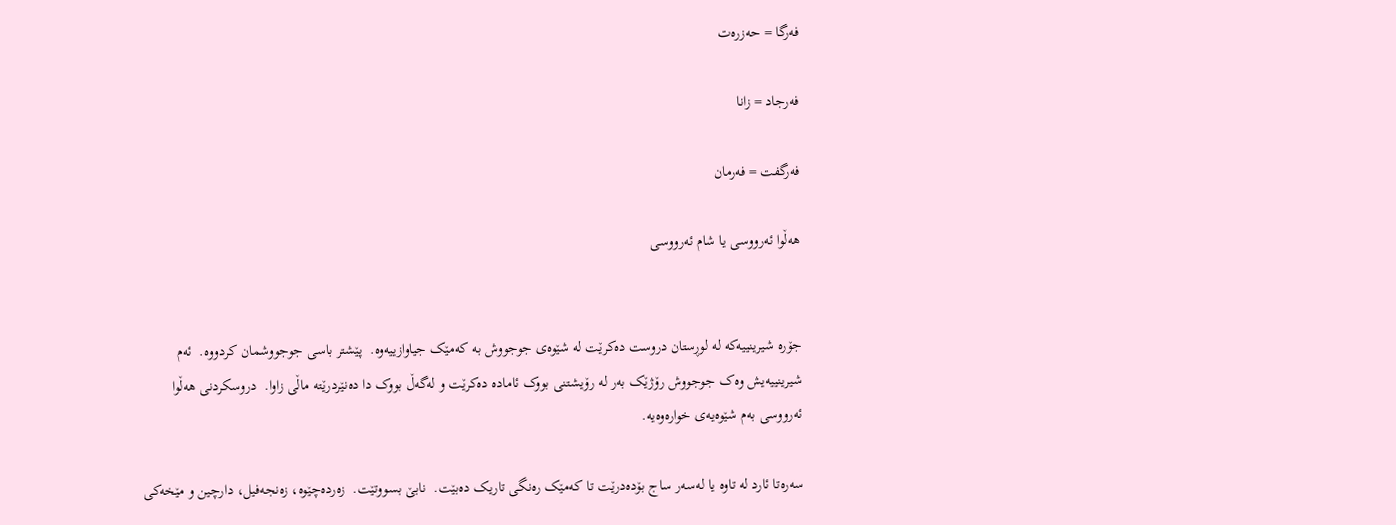فەرگا = حەزرەت

فەرجاد = زانا

فەرگفت = فەرمان

هەڵوا ئەرووسی یا شام ئەرووسی


جۆرە شیرینییەکە لە لوڕستان دروست دەکرێت لە شێوەی جوجووش بە کەمێک جیاوازییەوە.  پێشتر باسی جوجووشمان کردووە.  ئەم شیرینییەیش وەک جوجووش رۆژێک بەر لە رۆیشتنی بووک ئامادە دەکرێت و لەگەڵ بووک دا دەنێردرێتە ماڵی زاوا.  دروسکردنی هەڵوا ئەرووسی بەم شێوەیەی خوارەوەیە.

سەرەتا ئارد لە تاوە یا لەسەر ساج بۆدەدرێت تا کەمێک رەنگی تاریک دەبێت.  نابێ بسووتێت.  زەردەچێوە، زەنجەفیل، دارچین و مێخەکی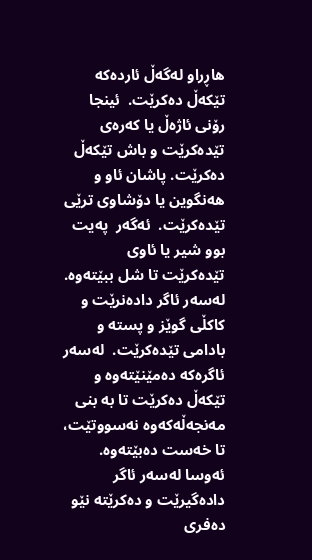هاڕراو لەگەڵ ئاردەکە تێکەڵ دەکرێت.  ئینجا رۆنی ئاژەڵ یا کەرەی تێدەکرێت و باش تێکەڵ دەکرێت. پاشان ئاو و هەنگوین یا دۆشاوی ترێی تێدەکرێت.  ئەگەر  پەیت بوو شیر یا ئاوی تێدەکرێت تا شل ببێتەوە.  لەسەر ئاگر دادەنرێت و کاکڵی گوێز و پستە و بادامی تێدەکرێت.  لەسەر ئاگرەکە دەمێنێتەوە و تێکەڵ دەکرێت تا بە بنی مەنجەڵەکەوە نەسووتێت، تا خەست دەبێتەوە. ئەوسا لەسەر ئاگر دادەگیرێت و دەکرێتە نێو دەفری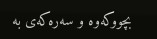بچووکەوە و سەرەکەی بە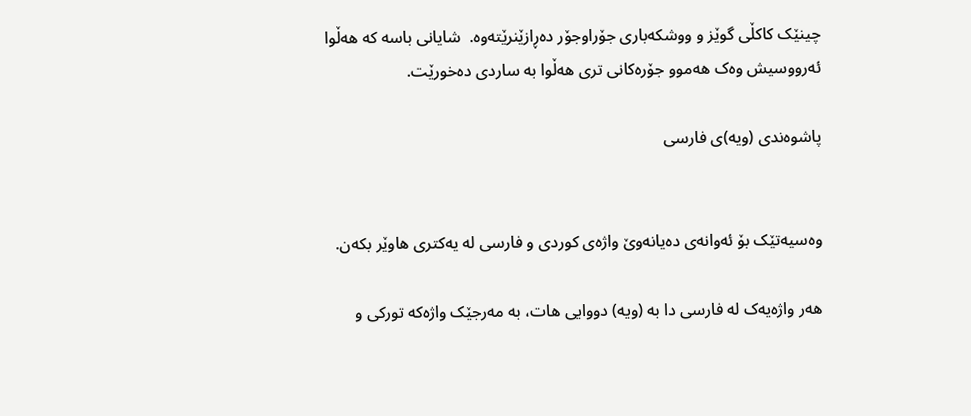چینێک کاکڵی گوێز و ووشکەباری جۆراوجۆر دەڕازێنرێتەوە.  شایانی باسە کە هەڵوا ئەرووسیش وەک هەموو جۆرەکانی تری هەڵوا بە ساردی دەخورێت.

پاشوەندی (ویە)ی فارسی


وەسیەتێک بۆ ئەوانەی دەیانەوێ واژەی کوردی و فارسی لە یەکتری هاوێر بکەن.

هەر واژەیەک لە فارسی دا بە (ویە) دووایی هات، بە مەرجێک واژەکە تورکی و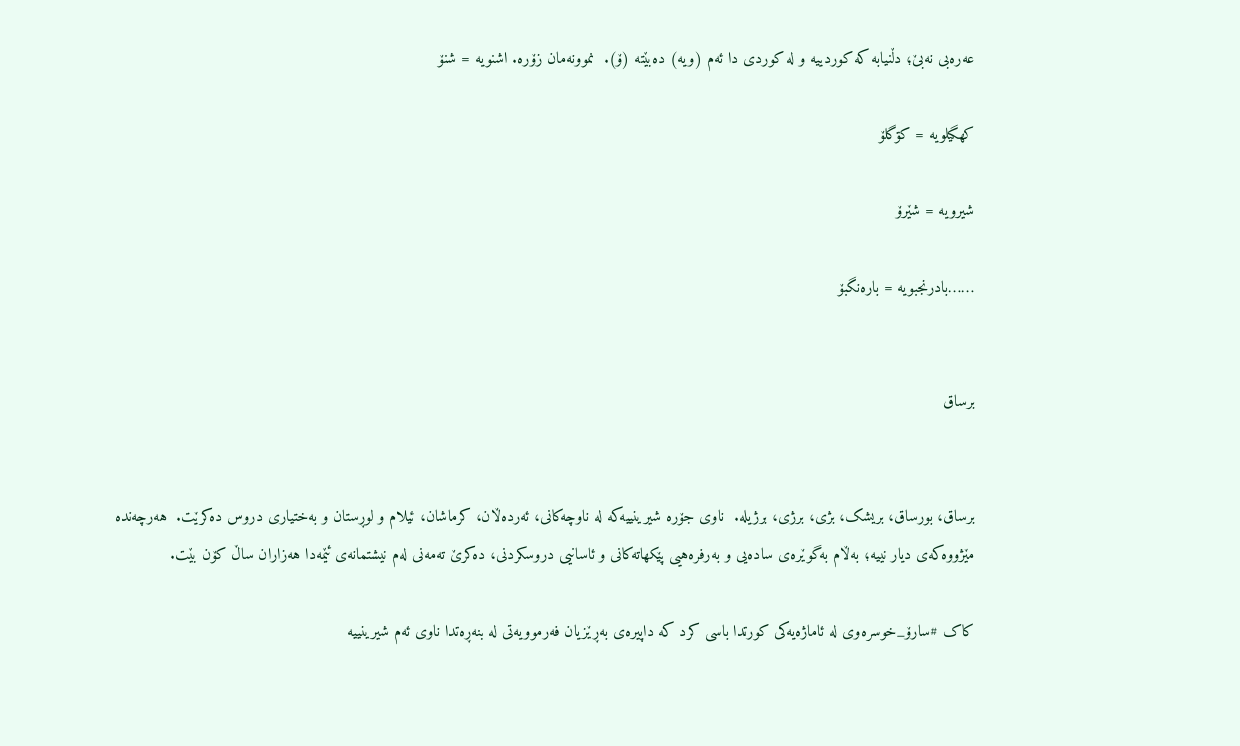عەرەبی نەبێ؛ دڵنیابە کە کوردییە و لە کوردی دا ئەم (ویە) دەبێتە (ۆ).  نموونەمان زۆرە. اشنویە = شنۆ

کهگیلویە = کۊگلۆ

شیرویە = شێرۆ

……بادرنجبویە = بارەنگبۆ


برساق


برساق، بورساق، بریشک، بژی، برژی، برژیلە.  ناوی جۆرە شیرینییەکە لە ناوچەکانی، ئەردەڵان، کرماشان، ئیلام و لوڕستان و بەختیاری دروس دەکرێت.  هەرچەندە مێژووەکەی دیار نییە؛ بەڵام بەگوێرەی سادەیی و بەرفرەهیی پێکهاتەکانی و ئاسانیی دروسکردنی، دەکرێ تەمەنی لەم نیشتمانەی ئێمەدا هەزاران ساڵ کۆن بێت.

کاک #سارۆ_خوسرەوی لە ئاماژەیەکی کورتدا باسی کرد کە داپیرەی بەڕێزیان فەرموویەتی لە بنەڕەتدا ناوی ئەم شیرینییە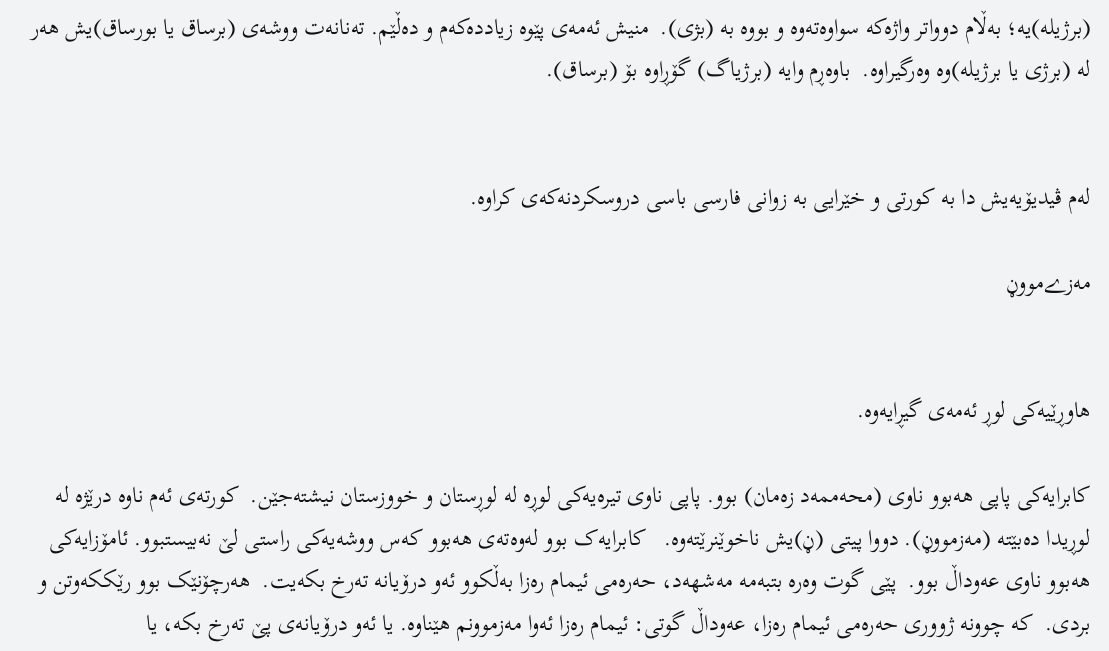(برژیلە)یە؛ بەڵام دوواتر واژەکە سواوەتەوە و بووە بە (بژی).  منیش ئەمەی پێوە زیاددەکەم و دەڵێم. تەنانەت ووشەی (برساق یا بورساق)یش هەر لە (برژی یا برژیلە)وە وەرگیراوە.  باوەڕم وایە (برژیاگ) گۆڕاوە بۆ (برساق).


لەم ڤیدیۆیەیش دا بە کورتی و خێرایی بە زوانی فارسی باسی دروسکردنەکەی کراوە.

مەزےمووڼ


هاوڕێیەکی لوڕ ئەمەی گيڕایەوە.

کابرایەکی پاپی هەبوو ناوی (محەممەد زەمان) بوو. پاپی ناوی تیرەیەکی لوڕە لە لوڕستان و خووزستان نیشتەجێن.  کورتەی ئەم ناوە درێژە لە لوڕیدا دەبێتە (مەزمووڼ). دووا پیتی (ڼ)یش ناخوێنرێتەوە.   کابرایەک بوو لەوەتەی هەبوو کەس ووشەیەکی راستی لێ نەبیستبوو. ئامۆزایەکی هەبوو ناوی عەوداڵ بوو.  پێی گوت وەرە بتبەمە مەشهەد، حەرەمی ئیمام رەزا بەڵکوو ئەو درۆیانە تەرخ بکەیت.  هەرچۆنێک بوو رێککەوتن و بردی.  کە چوونە ژووری حەرەمی ئیمام رەزا، عەوداڵ گوتی: ئیمام رەزا ئەوا مەزموونم هێناوە. یا ئەو درۆیانەی پێ تەرخ بکە، یا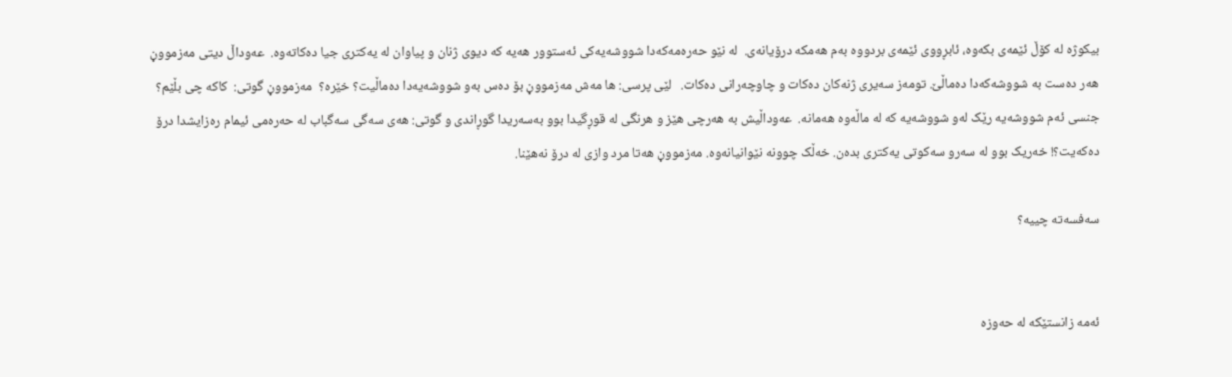بیکوژە لە کۆڵ ئێمەی بکەوە، ئابڕووی ئێمەی بردووە بەم هەمکە درۆیانەی.  لە نێو حەرەمەکەدا شووشەیەکی ئەستوور هەیە کە دیوی ژنان و پیاوان لە یەکتری جیا دەکاتەوە.  عەوداڵ دیتی مەزمووڼ هەر دەست بە شووشەکەدا دەماڵێ. تومەز سەیری ژنەکان دەکات و چاوچەرانی دەکات.   لێی پرسی: ها مەش مەزمووڼ بۆ دەس بەو شووشەیەدا دەماڵیت؟ خێرە؟  مەزمووڼ گوتی:  کاکە چی بڵێم؟ جنسی ئەم شووشەیە رێک لەو شووشەیە کە لە ماڵەوە هەمانە.  عەوداڵیش بە هەرچی هێز و هرنگی لە قوڕگیدا بوو بەسەریدا گوڕاندی و گوتی: هەی سەگی سەگباب لە حەرەمی ئیمام رەزایشدا درۆ دەکەیت؟! خەریک بوو لە سەرو سەکوتی یەکتری بدەن. خەڵک چوونە نێوانیانەوە. مەزمووڼ هەتا مرد وازی لە درۆ نەهێنا.

سەفسەتە چییە؟


ئەمە زانستێکە لە حەوزە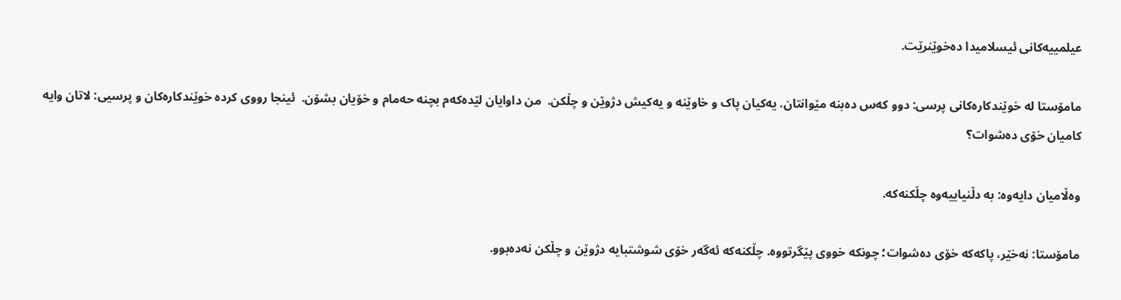عیلمییەکانی ئیسلامیدا دەخوێنرێت.

مامۆستا لە خوێندکارەکانی پرسی: دوو کەس دەبنە مێوانتان. یەکیان پاک و خاوێنە و یەکیش دژوێن و چڵکن.  من داوایان لێدەکەم بچنە حەمام و خۆیان بشۆن.  ئینجا رووی کردە خوێندکارەکان و پرسیی: لاتان وایە کامیان خۆی دەشوات؟

وەڵامیان دایەوە: بە دڵنیاییەوە چڵکنەکە.

مامۆستا: نەخێر، پاکەکە خۆی دەشوات؛ چونکە خووی پێگرتووە. چڵکنەکە ئەگەر خۆی شوشتبایە دژوێن و چڵکن نەدەبوو.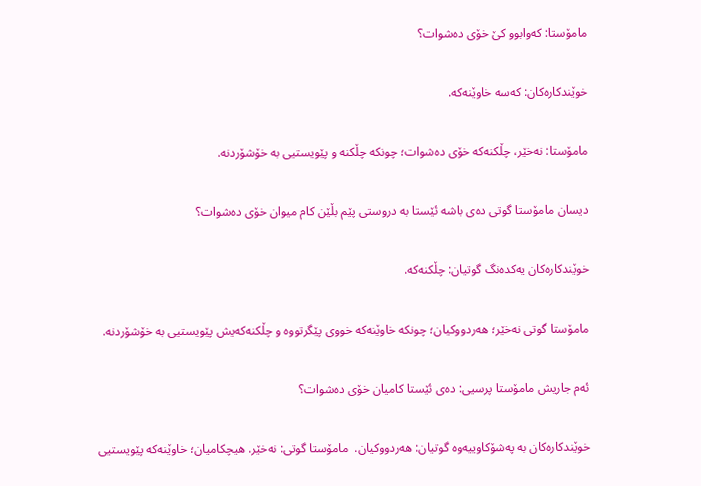مامۆستا: کەوابوو کێ خۆی دەشوات؟

خوێندکارەکان: کەسە خاوێنەکە.

مامۆستا: نەخێر، چڵکنەکە خۆی دەشوات؛ چونکە چڵکنە و پێویستیی بە خۆشۆردنە.

دیسان مامۆستا گوتی دەی باشە ئێستا بە دروستی پێم بڵێن کام میوان خۆی دەشوات؟

خوێندکارەکان یەکدەنگ گوتیان: چڵکنەکە.

مامۆستا گوتی نەخێر؛ هەردووکیان؛ چونکە خاوێنەکە خووی پێگرتووە و چڵکنەکەیش پێویستیی بە خۆشۆردنە.

ئەم جاریش مامۆستا پرسیی: دەی ئێستا کامیان خۆی دەشوات؟

خوێندکارەکان بە پەشۆکاوییەوە گوتیان: هەردووکیان.  مامۆستا گوتی: نەخێر. هیچکامیان؛ خاوێنەکە پێویستیی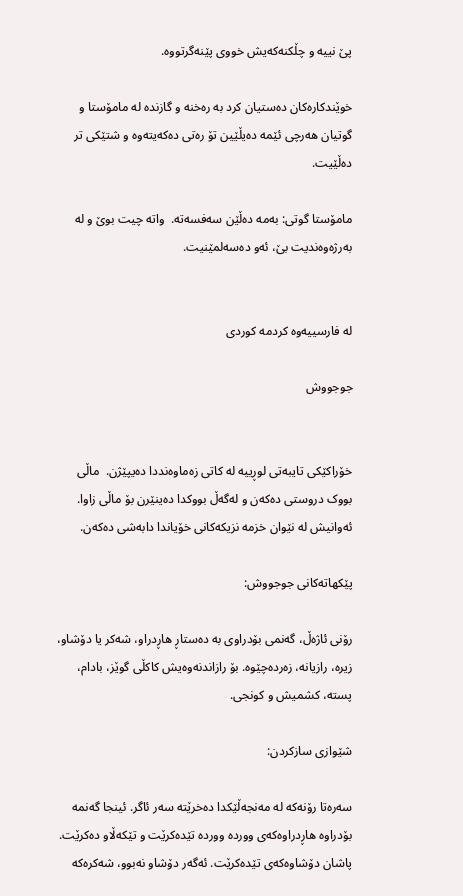پێ نییە و چڵکنەکەیش خووی پێنەگرتووە.

خوێندکارەکان دەستیان کرد بە رەخنە و گازندە لە مامۆستا و گوتیان هەرچی ئێمە دەیڵێین تۆ رەتی دەکەیتەوە و شتێکی تر دەڵێیت.

مامۆستا گوتی: بەمە دەڵێن سەفسەتە.  واتە چیت بوێ و لە بەرژەوەندیت بێ، ئەو دەسەلمێنیت.


لە فارسییەوە کردمە کوردی

جوجووش


خۆراکێکی تایبەتی لوڕییە لە کاتی زەماوەنددا دەیپێژن.  ماڵی بووک دروستی دەکەن و لەگەڵ بووکدا دەینێرن بۆ ماڵی زاوا. ئەوانیش لە نێوان خزمە نزیکەکانی خۆیاندا دابەشی دەکەن.

پێکهاتەکانی جوجووش:

رۆنی ئاژەڵ، گەنمی بۆدراوی بە دەستاڕ هاڕدراو، شەکر یا دۆشاو، زیرە، رازیانە، زەردەچێوە. بۆ رازاندنەوەیش کاکڵی گوێز، بادام، پستە، کشمیش و کونجی.

شێوازی سازکردن:

سەرەتا رۆنەکە لە مەنجەڵێکدا دەخرێتە سەر ئاگر. ئینجا گەنمە بۆدراوە هاڕدراوەکەی ووردە ووردە تێدەکرێت و تێکەڵاو دەکرێت. پاشان دۆشاوەکەی تێدەکرێت. ئەگەر دۆشاو نەبوو، شەکرەکە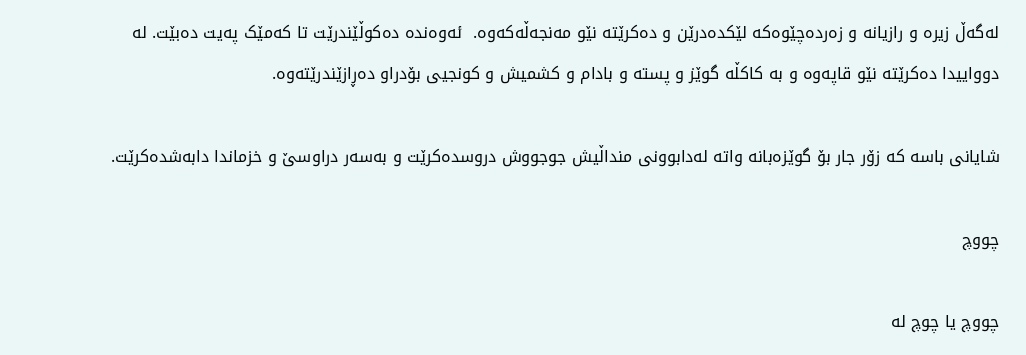لەگەڵ زیرە و رازیانە و زەردەچێوەکە لێکدەدرێن و دەکرێتە نێو مەنجەڵەکەوە.  ئەوەندە دەکوڵێندرێت تا کەمێک پەیت دەبێت. لە دوواییدا دەکرێتە نێو قاپەوە و بە کاکڵە گوێز و پستە و بادام و کشمیش و کونجیی بۆدراو دەڕازێندرێتەوە.

شایانی باسە کە زۆر جار بۆ گوێزەبانە واتە لەدابوونی منداڵیش جوجووش دروسدەکرێت و بەسەر دراوسێ و خزماندا دابەشدەکرێت.

چووچ

چووچ یا چوچ لە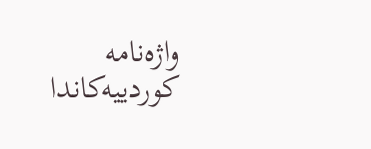واژەنامە کوردییەکاندا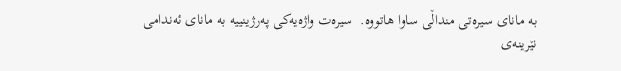بە مانای سیرەتی منداڵی ساوا هاتووە.  سیرەت واژەیەکی پەرژینییە بە مانای ئەندامی نێرینەی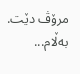مرۆڤ دێت.  بەڵام...